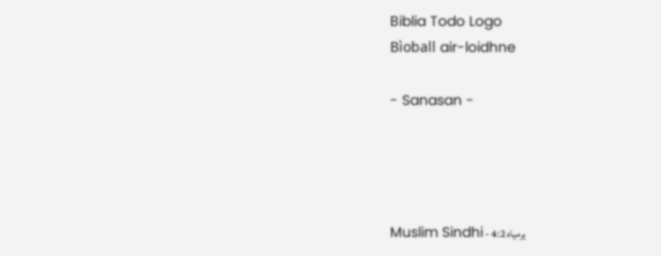Biblia Todo Logo
Bìoball air-loidhne

- Sanasan -




يرمياہ 4:2 - Muslim Sindhi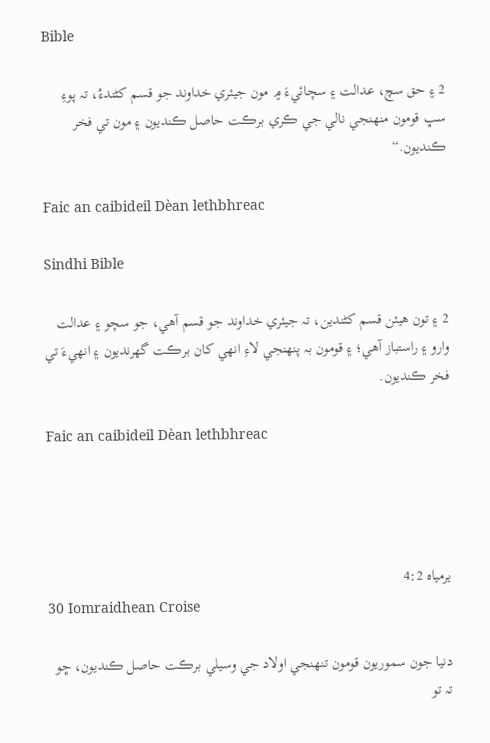Bible

2 ۽ حق سچ، عدالت ۽ سچائيءَ ۾ مون جيئري خداوند جو قسم کڻندءُ، تہ پوءِ سڀ قومون منهنجي نالي جي ڪري برڪت حاصل ڪنديون ۽ مون تي فخر ڪنديون.“

Faic an caibideil Dèan lethbhreac

Sindhi Bible

2 ۽ تون هيئن قسم کڻندين، تہ جيئري خداوند جو قسم آهي، جو سچو ۽ عدالت وارو ۽ راستباز آهي؛ ۽ قومون بہ پنهنجي لاءِ انهي کان برڪت گهرنديون ۽ انهيءَ تي فخر ڪنديون.

Faic an caibideil Dèan lethbhreac




يرمياہ 4:2
30 Iomraidhean Croise

دنيا جون سموريون قومون تنهنجي اولاد جي وسيلي برڪت حاصل ڪنديون، ڇو تہ تو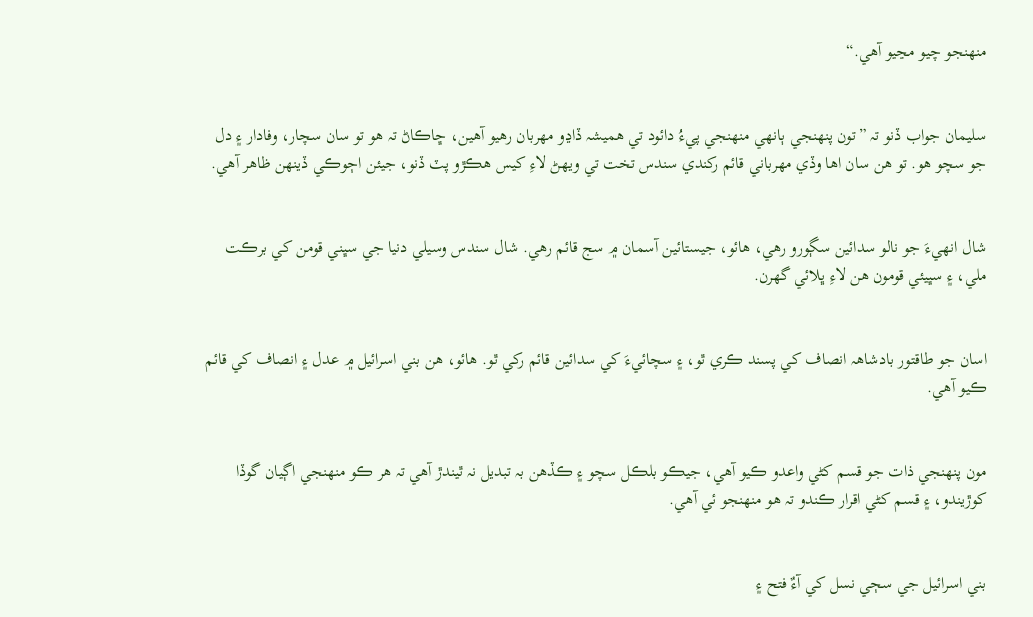منهنجو چيو مڃيو آهي.“


سليمان جواب ڏنو تہ ”تون پنهنجي ٻانهي منهنجي پيءُ دائود تي هميشہ ڏاڍو مهربان رهيو آهين، ڇاڪاڻ تہ هو تو سان سچار، وفادار ۽ دل جو سچو هو. تو هن سان اها وڏي مهرباني قائم رکندي سندس تخت تي ويهڻ لاءِ کيس هڪڙو پٽ ڏنو، جيئن اڄوڪي ڏينهن ظاهر آهي.


شال انهيءَ جو نالو سدائين سڳورو رهي، هائو، جيستائين آسمان ۾ سج قائم رهي. شال سندس وسيلي دنيا جي سڀني قومن کي برڪت ملي، ۽ سڀيئي قومون هن لاءِ ڀلائي گھرن.


اسان جو طاقتور بادشاهہ انصاف کي پسند ڪري ٿو، ۽ سچائيءَ کي سدائين قائم رکي ٿو. هائو، هن بني اسرائيل ۾ عدل ۽ انصاف کي قائم ڪيو آهي.


مون پنهنجي ذات جو قسم کڻي واعدو ڪيو آهي، جيڪو بلڪل سچو ۽ ڪڏهن بہ تبديل نہ ٿيندڙ آهي تہ هر ڪو منهنجي اڳيان گوڏا کوڙيندو، ۽ قسم کڻي اقرار ڪندو تہ هو منهنجو ئي آهي.


بني اسرائيل جي سڄي نسل کي آءٌ فتح ۽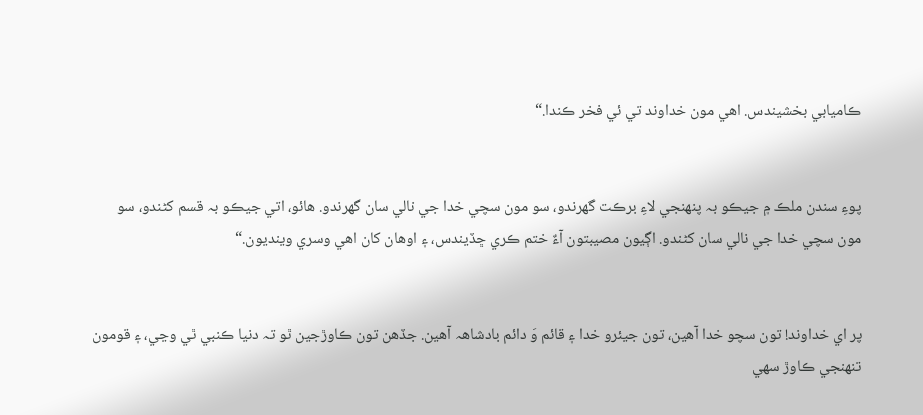ڪاميابي بخشيندس. اهي مون خداوند تي ئي فخر ڪندا.“


پوءِ سندن ملڪ ۾ جيڪو بہ پنهنجي لاءِ برڪت گھرندو، سو مون سچي خدا جي نالي سان گھرندو. هائو، اتي جيڪو بہ قسم کڻندو، سو مون سچي خدا جي نالي سان کڻندو. اڳيون مصيبتون آءٌ ختم ڪري ڇڏيندس، ۽ اوهان کان اهي وسري وينديون.“


پر اي خداوند! تون سچو خدا آهين، تون جيئرو خدا ۽ قائم وَ دائم بادشاهہ آهين. جڏهن تون ڪاوڙجين ٿو تہ دنيا ڪنبي ٿي وڃي، ۽ قومون تنهنجي ڪاوڙ سهي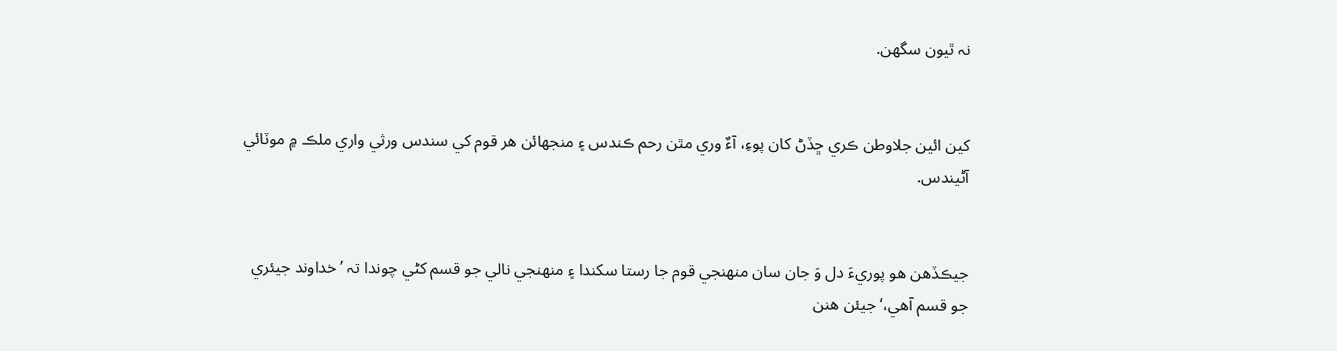نہ ٿيون سگھن.


کين ائين جلاوطن ڪري ڇڏڻ کان پوءِ، آءٌ وري مٿن رحم ڪندس ۽ منجھائن هر قوم کي سندس ورثي واري ملڪ ۾ موٽائي آڻيندس.


جيڪڏهن هو پوريءَ دل وَ جان سان منهنجي قوم جا رستا سکندا ۽ منهنجي نالي جو قسم کڻي چوندا تہ ’خداوند جيئري جو قسم آهي،‘ جيئن هنن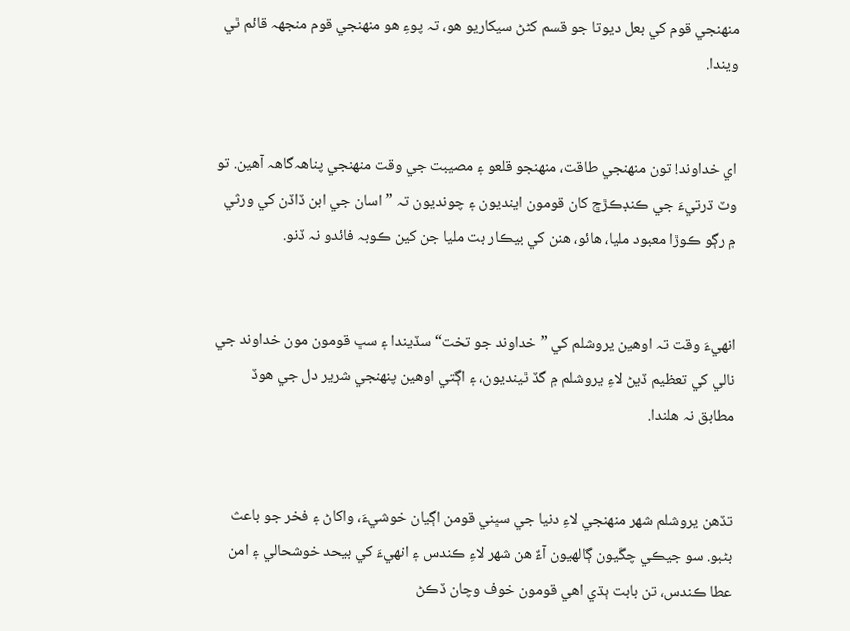منهنجي قوم کي بعل ديوتا جو قسم کڻڻ سيکاريو هو، تہ پوءِ هو منهنجي قوم منجھہ قائم ٿي ويندا.


اي خداوند! تون منهنجي طاقت، منهنجو قلعو ۽ مصيبت جي وقت منهنجي پناهہ‌گاهہ آهين. تو وٽ ڌرتيءَ جي ڪنڊڪڙڇ کان قومون اينديون ۽ چونديون تہ ”اسان جي ابن ڏاڏن کي ورثي ۾ رڳو ڪوڙا معبود مليا، هائو، هنن کي بيڪار بت مليا جن کين ڪوبہ فائدو نہ ڏنو.


انهيءَ وقت تہ اوهين يروشلم کي ”خداوند جو تخت“ سڏيندا ۽ سڀ قومون مون خداوند جي نالي کي تعظيم ڏيڻ لاءِ يروشلم ۾ گڏ ٿينديون، ۽ اڳتي اوهين پنهنجي شرير دل جي هوڏ مطابق نہ هلندا.


تڏهن يروشلم شهر منهنجي لاءِ دنيا جي سڀني قومن اڳيان خوشيءَ، واکاڻ ۽ فخر جو باعث بڻبو. سو جيڪي چڱيون ڳالهيون آءٌ هن شهر لاءِ ڪندس ۽ انهيءَ کي بيحد خوشحالي ۽ امن عطا ڪندس، تن بابت ٻڌي اهي قومون خوف وچان ڏڪڻ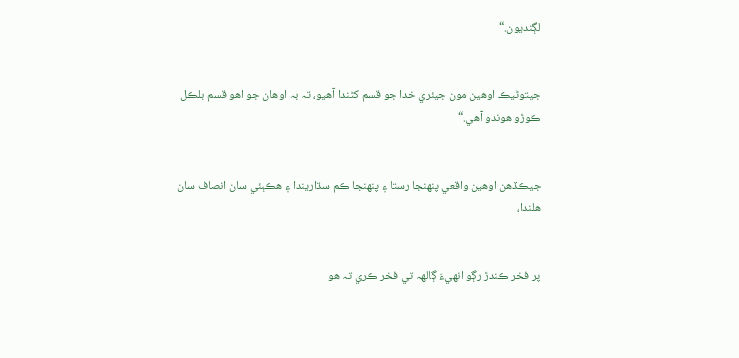لڳنديون.“


جيتوڻيڪ اوهين مون جيئري خدا جو قسم کڻندا آهيو، تہ بہ اوهان جو اهو قسم بلڪل ڪوڙو هوندو آهي.“


جيڪڏهن اوهين واقعي پنهنجا رستا ۽ پنهنجا ڪم سڌاريندا ۽ هڪٻئي سان انصاف سان هلندا،


پر فخر ڪندڙ رڳو انهيءَ ڳالهہ تي فخر ڪري تہ هو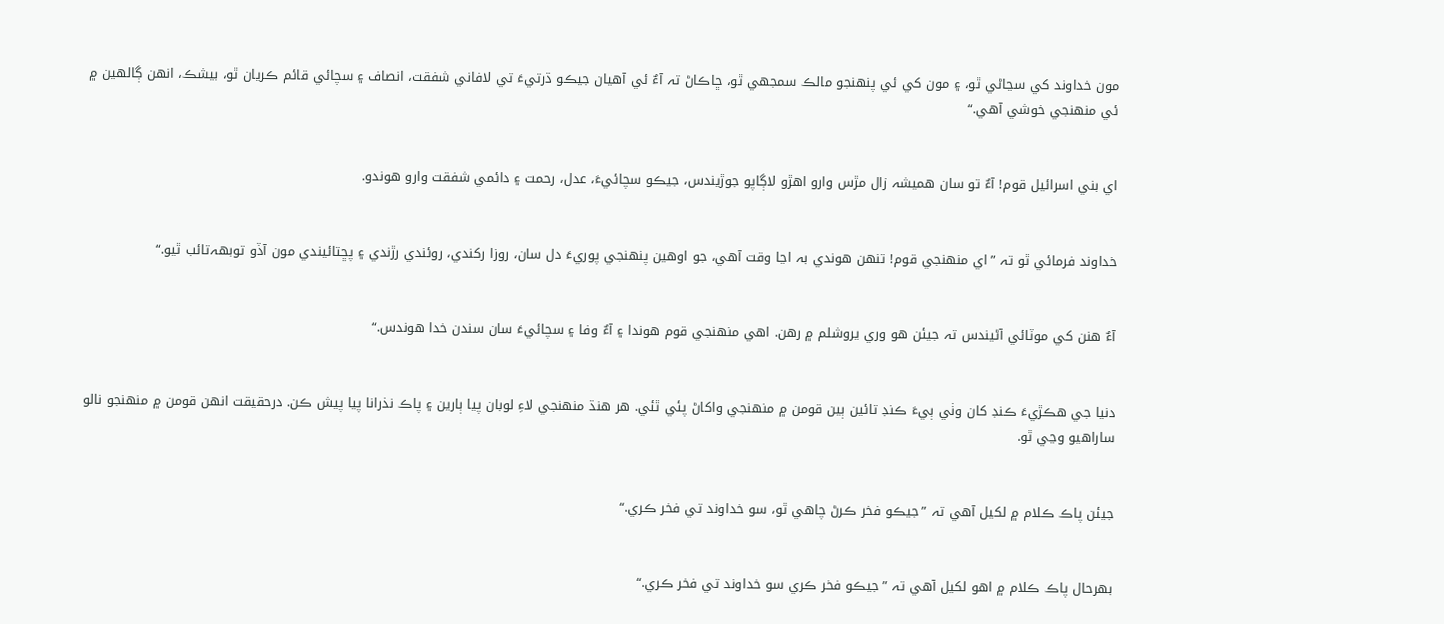مون خداوند کي سڃاڻي ٿو، ۽ مون کي ئي پنهنجو مالڪ سمجھي ٿو، ڇاڪاڻ تہ آءٌ ئي آهيان جيڪو ڌرتيءَ تي لافاني شفقت، انصاف ۽ سچائي قائم ڪريان ٿو، بيشڪ، انهن ڳالهين ۾ ئي منهنجي خوشي آهي.“


اي بني اسرائيل قوم! آءٌ تو سان هميشہ زال مڙس وارو اهڙو لاڳاپو جوڙيندس، جيڪو سچائيءَ، عدل، رحمت ۽ دائمي شفقت وارو هوندو.


خداوند فرمائي ٿو تہ ”اي منهنجي قوم! تنهن هوندي بہ اڃا وقت آهي، جو اوهين پنهنجي پوريءَ دل سان، روزا رکندي، روئندي رڙندي ۽ پڇتائيندي مون آڏو توبهہ‌تائب ٿيو.“


آءٌ هنن کي موٽائي آڻيندس تہ جيئن هو وري يروشلم ۾ رهن. اهي منهنجي قوم هوندا ۽ آءٌ وفا ۽ سچائيءَ سان سندن خدا هوندس.“


دنيا جي هڪڙيءَ ڪنڊ کان وٺي ٻيءَ ڪنڊ تائين ٻين قومن ۾ منهنجي واکاڻ پئي ٿئي. هر هنڌ منهنجي لاءِ لوبان پيا ٻارين ۽ پاڪ نذرانا پيا پيش ڪن. درحقيقت انهن قومن ۾ منهنجو نالو ساراهيو وڃي ٿو.


جيئن پاڪ ڪلام ۾ لکيل آهي تہ ”جيڪو فخر ڪرڻ چاهي ٿو، سو خداوند تي فخر ڪري.“


بهرحال پاڪ ڪلام ۾ اهو لکيل آهي تہ ”جيڪو فخر ڪري سو خداوند تي فخر ڪري.“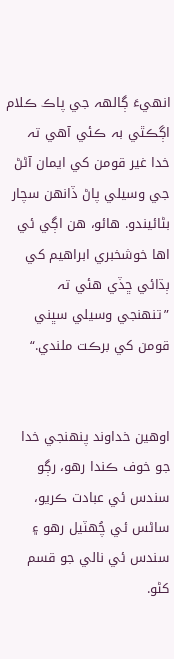انهيءَ ڳالهہ جي پاڪ ڪلام اڳڪٿي بہ ڪئي آهي تہ خدا غير قومن کي ايمان آڻڻ جي وسيلي پاڻ ڏانهن سچار بڻائيندو. هائو، هن اڳي ئي اها خوشخبري ابراهيم کي ٻڌائي ڇڏي هئي تہ ”تنهنجي وسيلي سڀني قومن کي برڪت ملندي.“


اوهين خداوند پنهنجي خدا جو خوف ڪندا رهو، رڳو سندس ئي عبادت ڪريو، ساڻس ئي چُهٽيل رهو ۽ سندس ئي نالي جو قسم کڻو.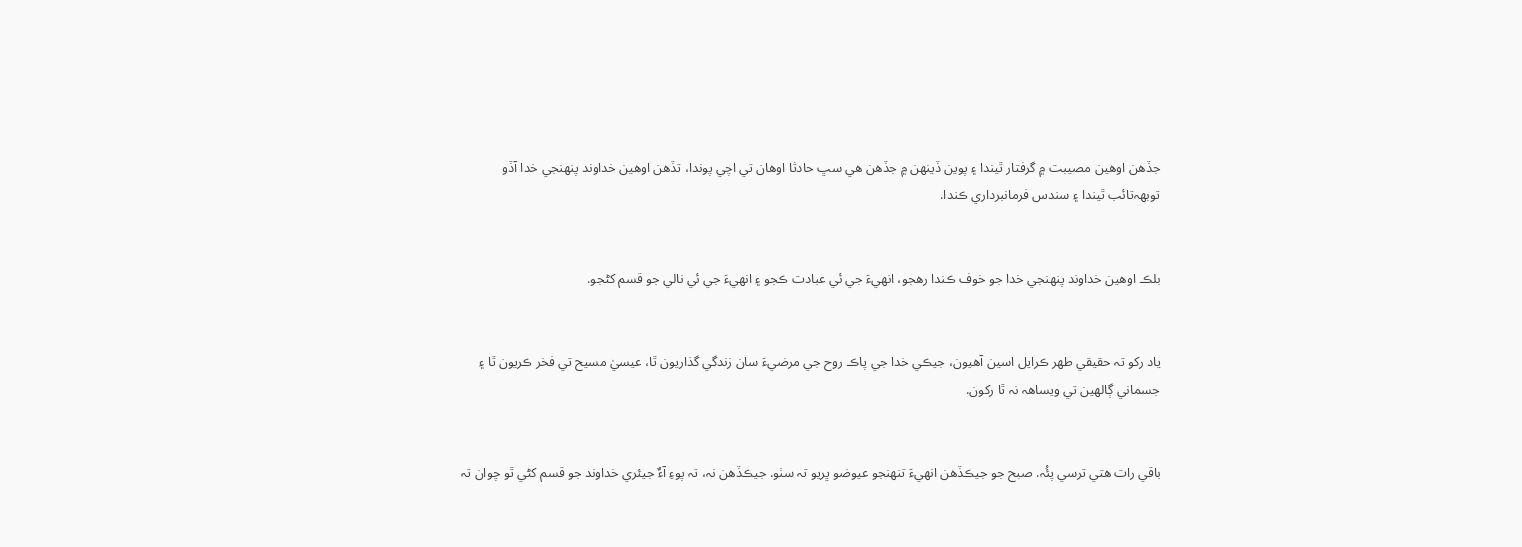جڏهن اوهين مصيبت ۾ گرفتار ٿيندا ۽ پوين ڏينهن ۾ جڏهن هي سڀ حادثا اوهان تي اچي پوندا، تڏهن اوهين خداوند پنهنجي خدا آڏو توبهہ‌تائب ٿيندا ۽ سندس فرمانبرداري ڪندا.


بلڪ اوهين خداوند پنهنجي خدا جو خوف ڪندا رهجو، انهيءَ جي ئي عبادت ڪجو ۽ انهيءَ جي ئي نالي جو قسم کڻجو.


ياد رکو تہ حقيقي طهر ڪرايل اسين آهيون، جيڪي خدا جي پاڪ روح جي مرضيءَ سان زندگي گذاريون ٿا، عيسيٰ مسيح تي فخر ڪريون ٿا ۽ جسماني ڳالهين تي ويساهہ نہ ٿا رکون.


باقي رات هتي ترسي پئُہ. صبح جو جيڪڏهن انهيءَ تنهنجو عيوضو ڀريو تہ سٺو. جيڪڏهن نہ، تہ پوءِ آءٌ جيئري خداوند جو قسم کڻي ٿو چوان تہ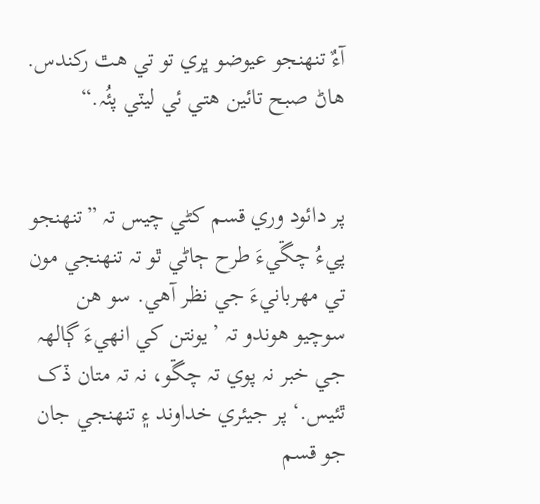آءٌ تنهنجو عيوضو ڀري تو تي هٿ رکندس. هاڻ صبح تائين هتي ئي ليٽي پئُہ.“


پر دائود وري قسم کڻي چيس تہ ”تنهنجو پيءُ چڱيءَ طرح ڄاڻي ٿو تہ تنهنجي مون تي مهربانيءَ جي نظر آهي. سو هن سوچيو هوندو تہ ’يونتن کي انهيءَ ڳالهہ جي خبر نہ پوي تہ چڱو، نہ تہ متان ڏک ٿئيس.‘ پر جيئري خداوند ۽ تنهنجي جان جو قسم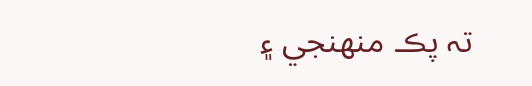تہ پڪ منهنجي ۽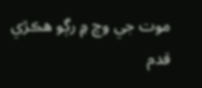موت جي وچ ۾ رڳو هڪڙي قدم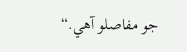جو مفاصلو آهي.“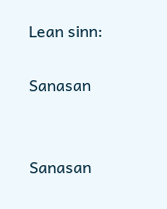Lean sinn:

Sanasan


Sanasan